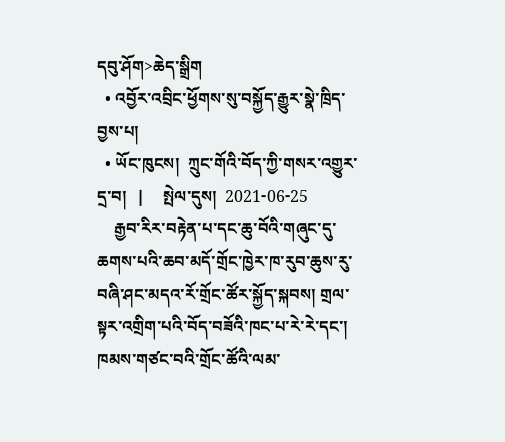དབུ་ཤོག>ཆེད་སྒྲིག
  • འབྱོར་འབྲིང་ཕྱོགས་སུ་བསྐྱོད་རྒྱུར་སྣེ་ཁྲིད་བྱས་པ།
  • ཡོང་ཁུངས།  ཀྲུང་གོའི་བོད་ཀྱི་གསར་འགྱུར་དྲ་བ།   |     སྤེལ་དུས།  2021-06-25
    རྒྱབ་རིར་བརྟེན་པ་དང་ཆུ་བོའི་གཞུང་དུ་ཆགས་པའི་ཆབ་མདོ་གྲོང་ཁྱེར་ཁ་རུབ་ཆུས་རུ་བཞི་ཤང་མདའ་རོ་གྲོང་ཚོར་སྐྱོད་སྐབས། གྲལ་སྟར་འགྲིག་པའི་བོད་བཟོའི་ཁང་པ་རེ་རེ་དང་། ཁམས་གཙང་བའི་གྲོང་ཚོའི་ལམ་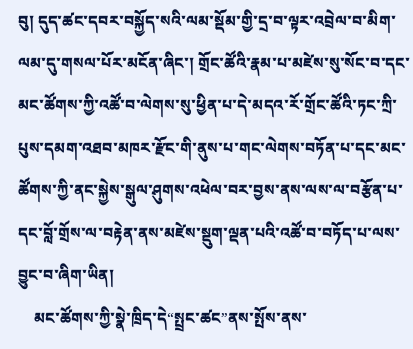བུ། དུད་ཚང་དབར་བསྐྱོད་སའི་ལམ་སྡོམ་གྱི་དྲ་བ་ལྟར་འབྲེལ་བ་མིག་ལམ་དུ་གསལ་པོར་མངོན་ཞིང་། གྲོང་ཚོའི་རྣམ་པ་མཛེས་སུ་སོང་བ་དང་མང་ཚོགས་ཀྱི་འཚོ་བ་ལེགས་སུ་ཕྱིན་པ་དེ་མདའ་རོ་གྲོང་ཚོའི་ཏང་ཀྲི་པུས་དམག་འཐབ་མཁར་རྫོང་གི་ནུས་པ་གང་ལེགས་བཏོན་པ་དང་མང་ཚོགས་ཀྱི་ནང་སྐྱེས་སྒུལ་ཤུགས་འཕེལ་བར་བྱས་ནས་ལས་ལ་བརྩོན་པ་དང་བློ་གྲོས་ལ་བརྟེན་ནས་མཛེས་སྡུག་ལྡན་པའི་འཚོ་བ་བཏོད་པ་ལས་བྱུང་བ་ཞིག་ཡིན།
    མང་ཚོགས་ཀྱི་སྣེ་ཁྲིད་དེ“སྤྲང་ཚང”ནས་སྤོས་ནས་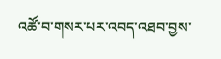འཚོ་བ་གསར་པར་འབད་འཐབ་བྱས་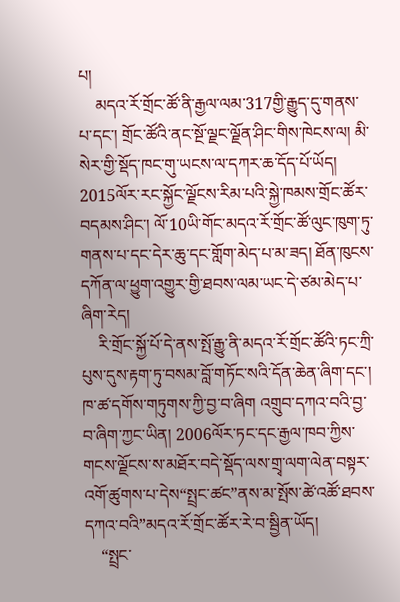པ།
    མདའ་རོ་གྲོང་ཚོ་ནི་རྒྱལ་ལམ་317གྱི་རྒྱུད་དུ་གནས་པ་དང་། གྲོང་ཚོའི་ནང་སྔོ་ལྗང་ལྗོན་ཤིང་གིས་ཁེངས་ལ། མི་སེར་གྱི་སྡོད་ཁང་གུ་ཡངས་ལ་དཀར་ཆ་དོད་པོ་ཡོད། 2015ལོར་རང་སྐྱོང་ལྗོངས་རིམ་པའི་སྐྱེ་ཁམས་གྲོང་ཚོར་བདམས་ཤིང་། ལོ་10ཡི་གོང་མདའ་རོ་གྲོང་ཚོ་ལུང་ཁུག་ཏུ་གནས་པ་དང་དེར་ཆུ་དང་གློག་མེད་པ་མ་ཟད། ཐོན་ཁུངས་དཀོན་ལ་ཕྱུག་འགྱུར་གྱི་ཐབས་ལམ་ཡང་དེ་ཙམ་མེད་པ་ཞིག་རེད།
    རི་གྲོང་སྐྱོ་པོ་དེ་ནས་སྤོ་རྒྱུ་ནི་མདའ་རོ་གྲོང་ཚོའི་ཏང་ཀྲི་པུས་དུས་རྟག་ཏུ་བསམ་བློ་གཏོང་སའི་དོན་ཆེན་ཞིག་དང་། ཁ་ཚ་དགོས་གཏུགས་ཀྱི་བྱ་བ་ཞིག འགྲུབ་དཀའ་བའི་བྱ་བ་ཞིག་ཀྱང་ཡིན། 2006ལོར་ཏང་དང་རྒྱལ་ཁབ་ཀྱིས་གངས་ལྗོངས་ས་མཐོར་བདེ་སྡོད་ལས་གྲྭ་ལག་ལེན་བསྟར་འགོ་ཚུགས་པ་དེས“སྤྲང་ཚང”ནས་མ་སྤོས་ཚེ་འཚོ་ཐབས་དཀའ་བའི”མདའ་རོ་གྲོང་ཚོར་རེ་བ་སྦྱིན་ཡོད།
    “སྤྲང་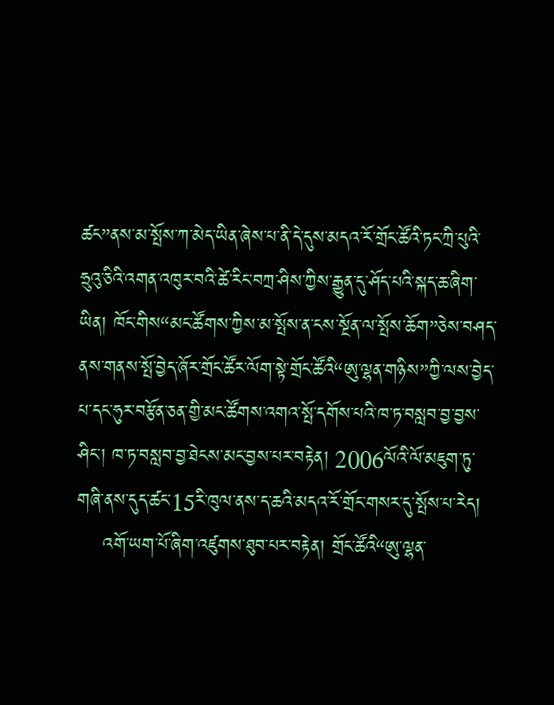ཚང”ནས་མ་སྤོས་ཀ་མེད་ཡིན་ཞེས་པ་ནི་དེ་དུས་མདའ་རོ་གྲོང་ཚོའི་ཏང་ཀྲི་པུའི་ཧྲུའུ་ཅིའི་འགན་འཁུར་བའི་ཚེ་རིང་བཀྲ་ཤིས་ཀྱིས་རྒྱུན་དུ་ཤོད་པའི་སྐད་ཆ་ཞིག་ཡིན། ཁོང་གིས“མང་ཚོགས་ཀྱིས་མ་སྤོས་ན་ངས་སྔོན་ལ་སྤོས་ཆོག”ཅེས་བཤད་ནས་གནས་སྤོ་བྱེད་ཞོར་གྲོང་ཚོར་ལོག་སྟེ་གྲོང་ཚོའི“ཨུ་ལྷན་གཉིས”ཀྱི་ལས་བྱེད་པ་དང་ཧུར་བརྩོན་ཅན་གྱི་མང་ཚོགས་འགའ་སྤོ་དགོས་པའི་ཁ་ཏ་བསླབ་བྱ་བྱས་ཤིང་། ཁ་ཏ་བསླབ་བྱ་ཐེངས་མང་བྱས་པར་བརྟེན། 2006ལོའི་ལོ་མཇུག་ཏུ་གཞི་ནས་དུད་ཚང་15རི་ཁུལ་ནས་ད་ཆའི་མདའ་རོ་གྲོང་གསར་དུ་སྤོས་པ་རེད།
    འགོ་ཡག་པོ་ཞིག་འཛུགས་ཐུབ་པར་བརྟེན། གྲོང་ཚོའི“ཨུ་ལྷན་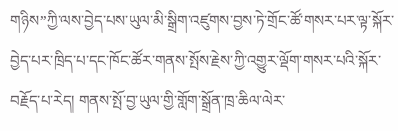གཉིས”ཀྱི་ལས་བྱེད་པས་ཡུལ་མི་སྒྲིག་འཛུགས་བྱས་ཏེ་གྲོང་ཚོ་གསར་པར་ལྟ་སྐོར་བྱེད་པར་ཁྲིད་པ་དང་ཁོང་ཚོར་གནས་སྤོས་རྗེས་ཀྱི་འགྱུར་ལྡོག་གསར་པའི་སྐོར་བརྗོད་པ་རེད། གནས་སྤོ་བྱ་ཡུལ་གྱི་གློག་སྒྲོན་ཁྲ་ཆིལ་ལེར་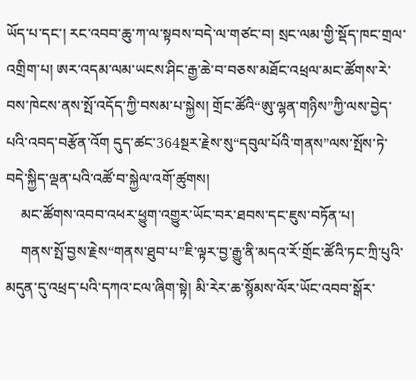ཡོད་པ་དང་། རང་འབབ་ཆུ་ཀ་ལ་སྟབས་བདེ་ལ་གཙང་བ། སྲང་ལམ་གྱི་སྡོད་ཁང་གྲལ་འགྲིག་པ། ཨར་འདམ་ལམ་ཡངས་ཤིང་རྒྱ་ཆེ་བ་བཅས་མཐོང་འཕྲལ་མང་ཚོགས་རེ་བས་ཁེངས་ནས་སྤོ་འདོད་ཀྱི་བསམ་པ་སྐྱེས། གྲོང་ཚོའི“ཨུ་ལྷན་གཉིས”ཀྱི་ལས་བྱེད་པའི་འབད་བརྩོན་འོག དུད་ཚང་364སྔར་རྗེས་སུ“དབུལ་པོའི་གནས”ལས་སྤོས་ཏེ་བདེ་སྐྱིད་ལྡན་པའི་འཚོ་བ་སྐྱེལ་འགོ་ཚུགས།
    མང་ཚོགས་འབབ་འཕར་ཕྱུག་འགྱུར་ཡོང་བར་ཐབས་དང་ཇུས་བཏོན་པ།
    གནས་སྤོ་བྱས་རྗེས“གནས་ཐུབ་པ”ཇི་ལྟར་བྱ་རྒྱུ་ནི་མདའ་རོ་གྲོང་ཚོའི་ཏང་ཀྲི་པུའི་མདུན་དུ་འཕྲད་པའི་དཀའ་ངལ་ཞིག་སྟེ། མི་རེར་ཆ་སྙོམས་ལོར་ཡོང་འབབ་སྒོར་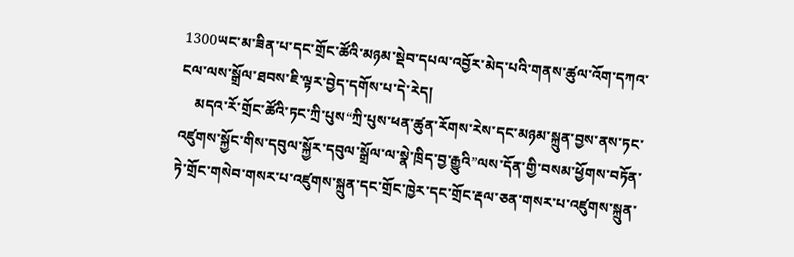1300ཡང་མ་ཟིན་པ་དང་གྲོང་ཚོའི་མཉམ་སྡེབ་དཔལ་འབྱོར་མེད་པའི་གནས་ཚུལ་འོག་དཀའ་ངལ་ལས་སྒྲོལ་ཐབས་ཇི་ལྟར་བྱེད་དགོས་པ་དེ་རེད།
    མདའ་རོ་གྲོང་ཚོའི་ཏང་ཀྲི་པུས“ཀྲི་པུས་ཕན་ཚུན་རོགས་རེས་དང་མཉམ་སྐྲུན་བྱས་ནས་ཏང་འཛུགས་སྐྱོང་གིས་དབུལ་སྐྱོར་དབུལ་སྒྲོལ་ལ་སྣེ་ཁྲིད་བྱ་རྒྱུའི”ལས་དོན་གྱི་བསམ་ཕྱོགས་བཏོན་ཏེ་གྲོང་གསེབ་གསར་པ་འཛུགས་སྐྲུན་དང་གྲོང་ཁྱེར་དང་གྲོང་རྡལ་ཅན་གསར་པ་འཛུགས་སྐྲུན་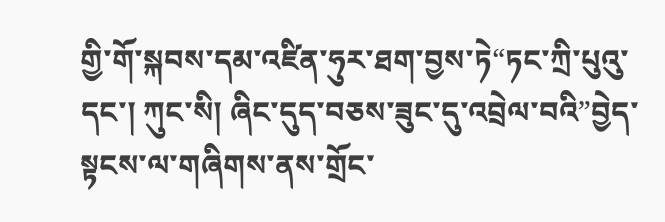གྱི་གོ་སྐབས་དམ་འཛིན་ཧུར་ཐག་བྱས་ཏེ“ཏང་ཀྲི་པུའུ་དང་། ཀུང་སི། ཞིང་དུད་བཅས་ཟུང་དུ་འབྲེལ་བའི”བྱེད་སྟངས་ལ་གཞིགས་ནས་གྲོང་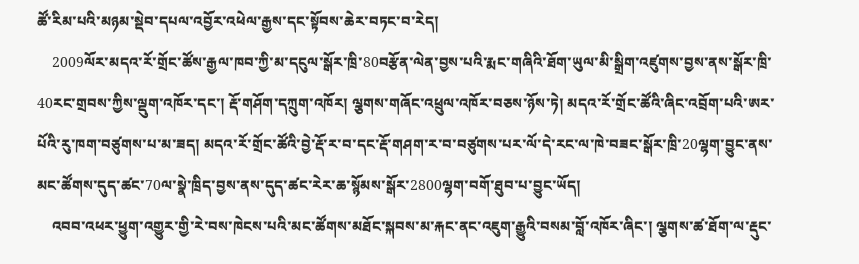ཚོ་རིམ་པའི་མཉམ་སྡེབ་དཔལ་འབྱོར་འཕེལ་རྒྱས་དང་སྟོབས་ཆེར་བཏང་བ་རེད།
    2009ལོར་མདའ་རོ་གྲོང་ཚོས་རྒྱལ་ཁབ་ཀྱི་མ་དངུལ་སྒོར་ཁྲི་80བརྩོན་ལེན་བྱས་པའི་རྨང་གཞིའི་ཐོག་ཡུལ་མི་སྒྲིག་འཛུགས་བྱས་ནས་སྒོར་ཁྲི་40རང་གྲབས་ཀྱིས་ལྡུག་འཁོར་དང་། རྡོ་གཤོག་དཀྲུག་འཁོར། ལྕགས་གཞོང་འཕྲུལ་འཁོར་བཅས་ཉོས་ཏེ། མདའ་རོ་གྲོང་ཚོའི་ཞིང་འབྲོག་པའི་ཨར་པོའི་རུ་ཁག་བཙུགས་པ་མ་ཟད། མདའ་རོ་གྲོང་ཚོའི་བྱེ་རྡོ་ར་བ་དང་རྡོ་གཤག་ར་བ་བཙུགས་པར་ལོ་དེ་རང་ལ་ཁེ་བཟང་སྒོར་ཁྲི་20ལྷག་བྱུང་ནས་མང་ཚོགས་དུད་ཚང་70ལ་སྣེ་ཁྲིད་བྱས་ནས་དུད་ཚང་རེར་ཆ་སྙོམས་སྒོར་2800ལྷག་བགོ་ཐུབ་པ་བྱུང་ཡོད།
    འབབ་འཕར་ཕྱུག་འགྱུར་གྱི་རེ་བས་ཁེངས་པའི་མང་ཚོགས་མཐོང་སྐབས་མ་རྐང་ནང་འཇུག་རྒྱུའི་བསམ་བློ་འཁོར་ཞིང་། ལྕགས་ཚ་ཐོག་ལ་རྡུང་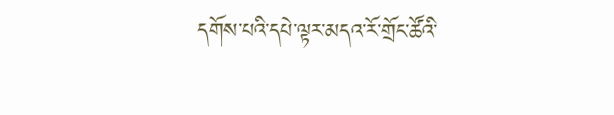དགོས་པའི་དཔེ་ལྟར་མདའ་རོ་གྲོང་ཚོའི་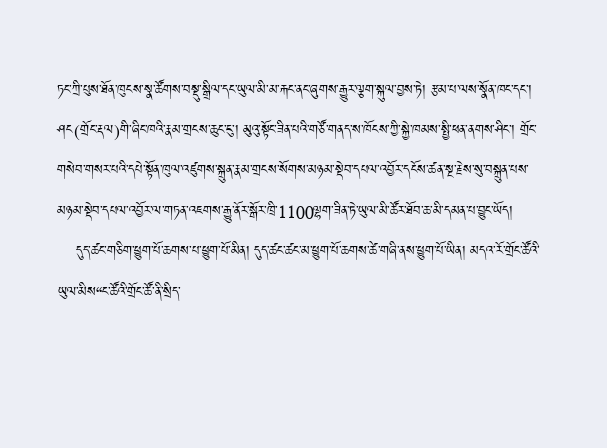ཏང་ཀྲི་པུས་ཐོན་ཁུངས་སྣ་ཚོགས་བསྡུ་སྒྲིལ་དང་ཡུལ་མི་མ་རྐང་ནང་ཞུགས་རྒྱུར་ལྕག་སྐུལ་བྱས་ཏེ། རྩམ་པ་ལས་སྣོན་ཁང་དང་། ཤང(གྲོང་རྡལ)གི་ཞིང་ཁའི་རྣམ་གྲངས་ཆུང་ངུ་། མུའུ་སྟོང་ཟིན་པའི་གཙོ་གནད་ས་ཁོངས་ཀྱི་སྐྱེ་ཁམས་སྤྱི་ཕན་ནགས་ཤིང་། གྲོང་གསེབ་གསར་པའི་དཔེ་སྟོན་ཁུལ་འཛུགས་སྐྲུན་རྣམ་གྲངས་སོགས་མཉམ་སྡེབ་དཔལ་འབྱོར་དངོས་ཚན་སྔ་རྗེས་སུ་བསྐྲུན་པས་མཉམ་སྡེབ་དཔལ་འབྱོར་ལ་གཏན་འཇགས་རྒྱུ་ནོར་སྒོར་ཁྲི་1100ལྷག་ཟིན་ཏེ་ཡུལ་མི་ཚོར་ཐོབ་ཆ་མི་དམན་པ་བྱུང་ཡོད།
    དུད་ཚང་གཅིག་ཕྱུག་པོ་ཆགས་པ་ཕྱུག་པོ་མིན། དུད་ཚང་ཚང་མ་ཕྱུག་པོ་ཆགས་ཚེ་གཞི་ནས་ཕྱུག་པོ་ཡིན། མདའ་རོ་གྲོང་ཚོའི་ཡུལ་མིས“ང་ཚོའི་གྲོང་ཚོ་ནི་སྲིད་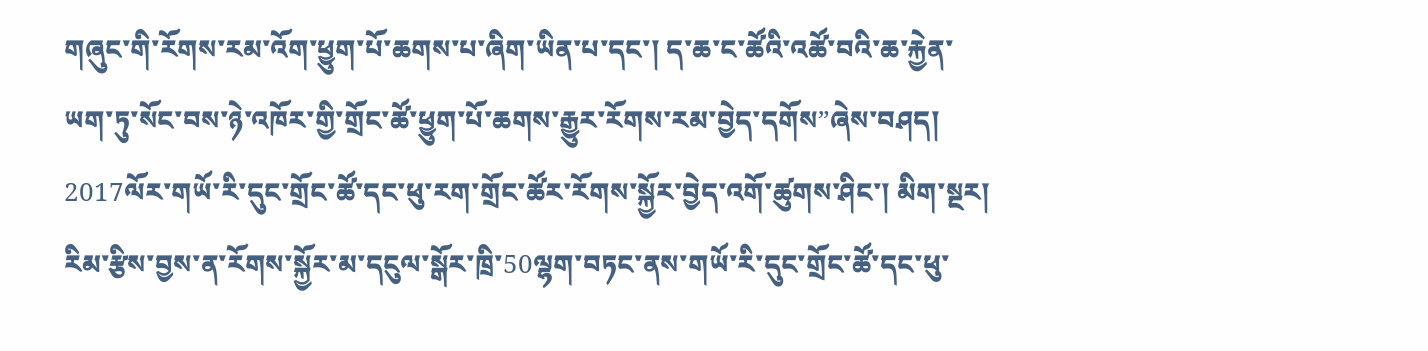གཞུང་གི་རོགས་རམ་འོག་ཕྱུག་པོ་ཆགས་པ་ཞིག་ཡིན་པ་དང་། ད་ཆ་ང་ཚོའི་འཚོ་བའི་ཆ་རྐྱེན་ཡག་ཏུ་སོང་བས་ཉེ་འཁོར་གྱི་གྲོང་ཚོ་ཕྱུག་པོ་ཆགས་རྒྱུར་རོགས་རམ་བྱེད་དགོས”ཞེས་བཤད། 2017ལོར་གཡོ་རི་དུང་གྲོང་ཚོ་དང་ཕུ་རག་གྲོང་ཚོར་རོགས་སྐྱོར་བྱེད་འགོ་ཚུགས་ཤིང་། མིག་སྔར། རིམ་རྩིས་བྱས་ན་རོགས་སྐྱོར་མ་དངུལ་སྒོར་ཁྲི་50ལྷག་བཏང་ནས་གཡོ་རི་དུང་གྲོང་ཚོ་དང་ཕུ་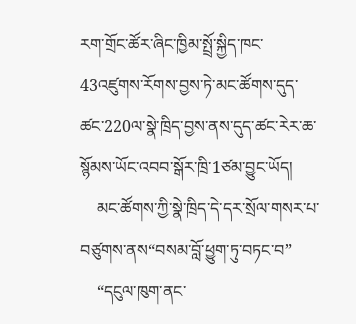རག་གྲོང་ཚོར་ཞིང་ཁྱིམ་སྤྲོ་སྐྱིད་ཁང་43འཛུགས་རོགས་བྱས་ཏེ་མང་ཚོགས་དུད་ཚང་220ལ་སྣེ་ཁྲིད་བྱས་ནས་དུད་ཚང་རེར་ཆ་སྙོམས་ཡོང་འབབ་སྒོར་ཁྲི་1ཙམ་བྱུང་ཡོད།
    མང་ཚོགས་ཀྱི་སྣེ་ཁྲིད་དེ་དར་སྲོལ་གསར་པ་བཙུགས་ནས“བསམ་བློ་ཕྱུག་ཏུ་བཏང་བ”
    “དངུལ་ཁུག་ནང་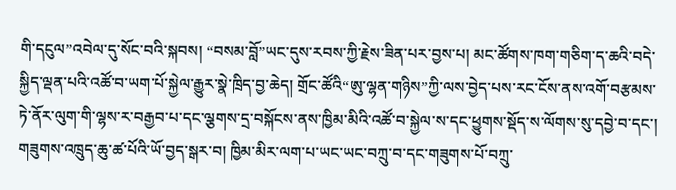གི་དངུལ”འབེལ་དུ་སོང་བའི་སྐབས། “བསམ་བློ”ཡང་དུས་རབས་ཀྱི་རྗེས་ཟིན་པར་བྱས་པ། མང་ཚོགས་ཁག་གཅིག་ད་ཆའི་བདེ་སྐྱིད་ལྡན་པའི་འཚོ་བ་ཡག་པོ་སྐྱེལ་རྒྱུར་སྣེ་ཁྲིད་བྱ་ཆེད། གྲོང་ཚོའི“ཨུ་ལྷན་གཉིས”ཀྱི་ལས་བྱེད་པས་རང་ངོས་ནས་འགོ་བརྩམས་ཏེ་ནོར་ལུག་གི་ལྷས་ར་བརྒྱབ་པ་དང་ལྕགས་དྲ་བསྐོངས་ནས་ཁྱིམ་མིའི་འཚོ་བ་སྐྱེལ་ས་དང་ཕྱུགས་སྡོད་ས་ལོགས་སུ་དབྱེ་བ་དང་། གཟུགས་འཁྲུད་ཆུ་ཚ་པོའི་ཡོ་བྱད་སྒར་བ། ཁྱིམ་མིར་ལག་པ་ཡང་ཡང་བཀྲུ་བ་དང་གཟུགས་པོ་བཀྲུ་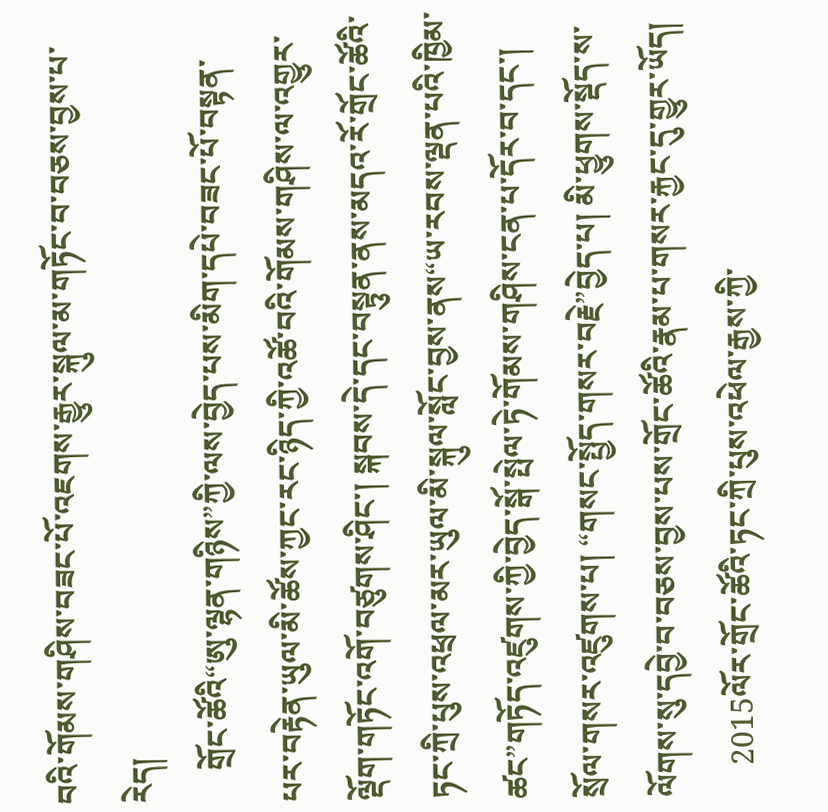བའི་གོམས་གཤིས་བཟང་པོ་འཇགས་རྒྱུར་སྐུལ་མ་གཏོང་བ་བཅས་བྱས་པ་རེད།
    གྲོང་ཚོའི“ཨུ་ལྷན་གཉིས”ཀྱི་ལས་བྱེད་པས་མིག་དཔེ་བཟང་པོ་བསྟན་པར་བརྟེན་ཡུལ་མི་ཚོས་ཀྱང་རང་ཉིད་ཀྱི་འཚོ་བའི་གོམས་གཤིས་ལ་འགྱུར་ལྡོག་གཏོང་འགོ་བཙུགས་ཤིང་། སྐབས་དེ་དང་བསྟུན་ནས་མདའ་རོ་གྲོང་ཚོའི་ཏང་ཀྲི་པུས་འཕྲལ་མར་ཡུལ་མི་སྐུལ་སློང་བྱས་ནས“ཡ་རབས་ལྡན་པའི་ཁྱིམ་ཚང”གཏོད་འཛུགས་ཀྱི་བྱེད་སྒོ་སྤེལ་ཏེ་གོམས་གཤིས་ངན་པ་དོར་བ་དང་། སྲོལ་གསར་འཛུགས་པ། “གསང་སྤྱོད་གསར་བརྗེ”བྱེད་པ། མི་ཕྱུགས་སྡོད་ས་ལོགས་སུ་དབྱེ་བ་བཅས་བྱས་པས་གྲོང་ཚོའི་རྣམ་པ་གསར་རྐྱང་དུ་གྱུར་ཡོད།
    2015ལོར་གྲོང་ཚོའི་ཏང་ཀྲི་པུས་འཕེལ་རྒྱས་ཀྱི་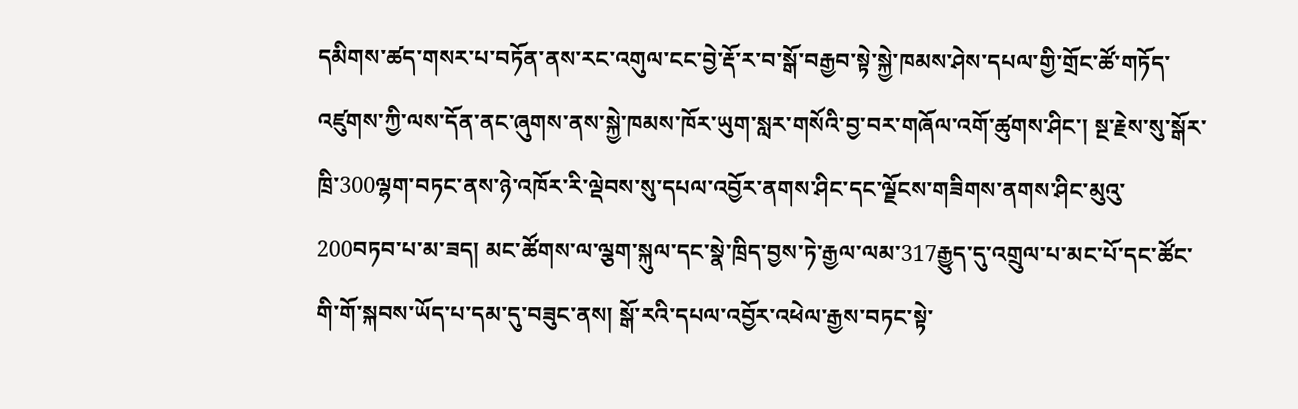དམིགས་ཚད་གསར་པ་བཏོན་ནས་རང་འགུལ་ངང་བྱེ་རྡོ་ར་བ་སྒོ་བརྒྱབ་སྟེ་སྐྱེ་ཁམས་ཤེས་དཔལ་གྱི་གྲོང་ཚོ་གཏོད་འཛུགས་ཀྱི་ལས་དོན་ནང་ཞུགས་ནས་སྐྱེ་ཁམས་ཁོར་ཡུག་སླར་གསོའི་བྱ་བར་གཞོལ་འགོ་ཚུགས་ཤིང་། སྔ་རྗེས་སུ་སྒོར་ཁྲི་300ལྷག་བཏང་ནས་ཉེ་འཁོར་རི་ལྡེབས་སུ་དཔལ་འབྱོར་ནགས་ཤིང་དང་ལྗོངས་གཟིགས་ནགས་ཤིང་མུའུ་200བཏབ་པ་མ་ཟད། མང་ཚོགས་ལ་ལྕག་སྐུལ་དང་སྣེ་ཁྲིད་བྱས་ཏེ་རྒྱལ་ལམ་317རྒྱུད་དུ་འགྲུལ་པ་མང་པོ་དང་ཚོང་གི་གོ་སྐབས་ཡོད་པ་དམ་དུ་བཟུང་ནས། སྒོ་རའི་དཔལ་འབྱོར་འཕེལ་རྒྱས་བཏང་སྟེ་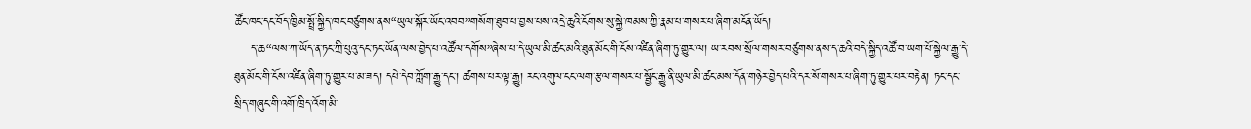ཚོང་ཁང་དང་བོད་ཁྱིམ་སྤྲོ་སྐྱིད་ཁང་བཙུགས་ནས“ཡུལ་སྐོར་ཡོང་འབབ”གསོག་ཐུབ་པ་བྱས་པས་འདྲེ་ཆུའི་ངོགས་སུ་སྐྱེ་ཁམས་ཀྱི་རྣམ་པ་གསར་པ་ཞིག་མངོན་ཡོད།
    ད་ཆ“ལས་ཀ་ཡོད་ན་ཏང་ཀྲི་པུའུ་དང་ཏང་ཡོན་ལས་བྱེད་པ་འཚོལ་དགོས”ཞེས་པ་དེ་ཡུལ་མི་ཚང་མའི་ཐུན་མོང་གི་ངོས་འཛིན་ཞིག་ཏུ་གྱུར་ལ། ཡ་རབས་སྲོལ་གསར་བཙུགས་ནས་ད་ཆའི་བདེ་སྐྱིད་འཚོ་བ་ཡག་པོ་སྐྱེལ་རྒྱུ་དེ་ཐུན་མོང་གི་ངོས་འཛིན་ཞིག་ཏུ་གྱུར་པ་མ་ཟད། དཔེ་དེབ་ཀློག་རྒྱུ་དང་། ཚགས་པར་ལྟ་རྒྱུ། རང་འགུལ་ངང་ལག་རྩལ་གསར་པ་སྦྱོང་རྒྱུ་ནི་ཡུལ་མི་ཚང་མས་དོན་གཉེར་བྱེད་པའི་དར་སོ་གསར་པ་ཞིག་ཏུ་གྱུར་པར་བརྟེན། ཏང་དང་སྲིད་གཞུང་གི་འགོ་ཁྲིད་འོག་མི་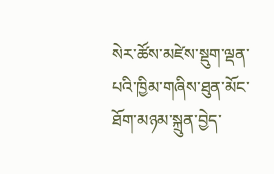སེར་ཚོས་མཛེས་སྡུག་ལྡན་པའི་ཁྱིམ་གཞིས་ཐུན་མོང་ཐོག་མཉམ་སྐྲུན་བྱེད་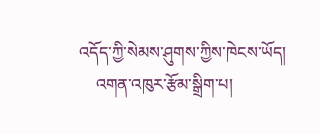འདོད་ཀྱི་སེམས་ཤུགས་ཀྱིས་ཁེངས་ཡོད།
    འགན་འཁུར་རྩོམ་སྒྲིག་པ།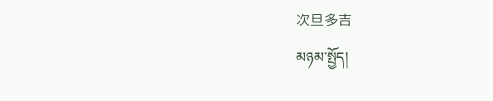次旦多吉
མཉམ་སྤྱོད།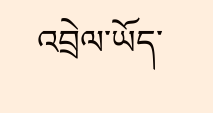འབྲེལ་ཡོད་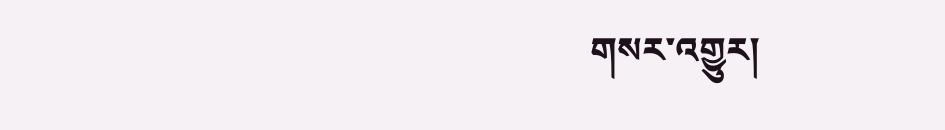གསར་འགྱུར།